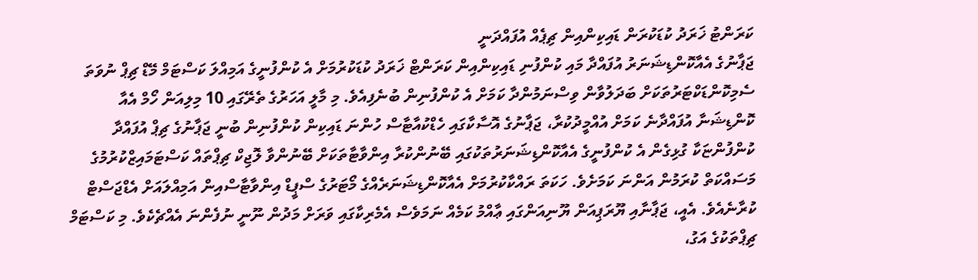ކަރަންޓު ޚަރަދު ކުޑަކުރަން ޑައިކިންއިން ޗިޕެއް އުފައްދަނީ
ޖަޕާނުގެ އެއާކޮންޑިޝަނަރު އުފައްދާ މައި ކުންފުނި ޑައިކިންއިން ކަރަންޓް ޚަރަދު ކުޑަކުރުމަށް އެ ކުންފުނީގެ އަމިއްލަ ކަސްޓަމް މޭޑް ޗިޕް ނުވަތަ ސެމިކޮންޑަކްޓަރުތަކަށް ބަދަލުވާން ވިސްނަމުންދާ ކަމަށް އެ ކުންފުނިން ބުނެފިއެވެ. މި މާލީ އަހަރުގެ ތެރޭގައި 10 މިލިއަން ހޯމް އެއާ ކޮންޑިޝަނާ އުފައްދާނެ ކަމަށް އުއްމީދުކުރާ، ޖަޕާނުގެ އޮސާކާގައި ހެޑްކުއާޓާސް ހުންނަ ޑައިކިން ކުންފުނިން ބުނީ ޖަޕާނުގެ ޗިޕް އުފައްދާ ކުންފުންޏަކާ ގުޅިގެން އެ ކުންފުނީގެ އެއާކޮންޑިޝަނަރުތަކުގައި ބޭނުންކުރާ އިންވާޓާތަކަށް ބޭނުންވާ ލޮޖިކް ޗިޕްތައް ކަސްޓަމައިޒްކުރުމުގެ މަސައްކަތް ކުރަމުން އަންނަ ކަމަށެވެ. ހަކަތަ ރައްކާކުރުމަށް އެއާކޮންޑިޝަނަރެއްގެ މޯޓަރުގެ ސްޕީޑް އިންވާޓާސްއިން އަމިއްލައަށް އެޑްޖަސްޓް ކުރާނެއެވެ. އެއީ، ޖަޕާނާއި ޔޫރަޕިއަން ޔޫނިއަންގައި ޢާއްމު ކަމެއް ނަމަވެސް އެމެރިކާގައި ވަރަށް މަދުން ނޫނީ ނުފެންނަ އެއްޗެކެވެ. މި ކަސްޓަމް ޗިޕްތަކުގެ އަގު،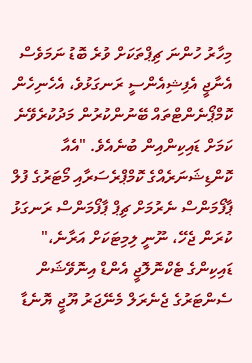މިހާރު ހުންނަ ޗިޕްތަކަށް ވުރެ ބޮޑު ނަމަވެސް އެނާޖީ އެފިޝިއެންސީ ރަނގަޅުވެ، އެހެނިހެން ކޮމްޕޯނެންޓްތައް ބޭނުންކުރުން މަދުކުރެވޭނެ ކަމަށް ޑައިކިންއިން ބުނެއެވެ. "އެއާ ކޮންޑިޝަނަރެއްގެ ކޮމްޕްރެސަރާއި މޯޓަރުގެ ފުލް ޕާފޯމަންސް ނެރުމަށް ޗިޕް ޕާފޯމަންސް ރަނގަޅު ކުރަން ޖެހޭ، ނޫނީ ލިމިޓަކަށް އަރާނެ،" ޑައިކިންގެ ޓެކްނޮލޮޖީ އެންޑް އިނޮވޭޝަން ސެންޓަރުގެ ޖެނެރަލް މެނޭޖަރު ޔޫޖީ ޔޮނެޑާ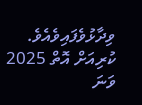ވިދާޅުވެފައިވެއެވެ. ކުރިއަށް އޮތް 2025 ވަނަ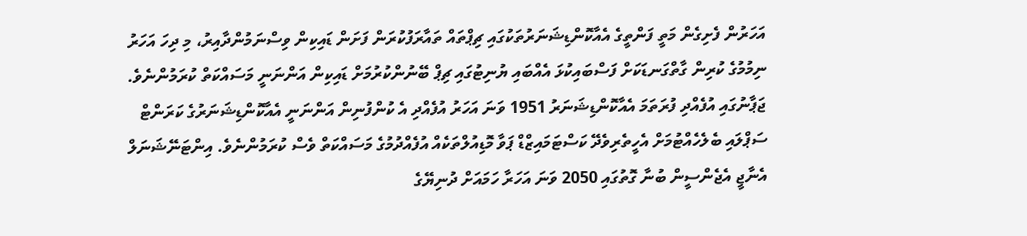އަހަރުން ފެށިގެން މަތީ ފަންތީގެ އެއާކޮންޑިޝަނަރުތަކުގައި ޗިޕްތައް ތައާރަފުކުރަން ފަށަން ޑައިކިން ވިސްނަމުންދާއިރު، މި ދިހަ އަހަރު ނިމުމުގެ ކުރިން ގާތްގަނޑަކަށް ފަސްބައިކުޅަ އެއްބައި ޔުނިޓުގައި ޗިޕް ބޭނުންކުރުމަށް ޑައިކިން އަންނަނީ މަސައްކަތް ކުރަމުންނެވެ. ޖަޕާނުގައި އުފެއްދި ފުރަތަމަ އެއާކޮންޑިޝަނަރު 1951 ވަނަ އަހަރު އުފެއްދި އެ ކުންފުނިން އަންނަނީ އެއާކޮންޑިޝަނަރުގެ ކަރަންޓް ސަޕްލައި ބެލެހެއްޓުމަށް އެހީތެރިވެދޭ ކަސްޓަމައިޒްޑް ޕަވާ މޮޑިއުލްތަކެއް އުފެއްދުމުގެ މަސައްކަތް ވެސް ކުރަމުންނެވެ. އިންޓަނޭޝަނަލް އެނާޖީ އެޖެންސީން ބުނާ ގޮތުގައި 2050 ވަނަ އަހަރާ ހަމައަށް ދުނިޔޭގެ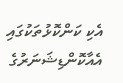އެކި ކަންކޮޅުތަކުގައި އެއާކޮންޑިޝަނަރުގެ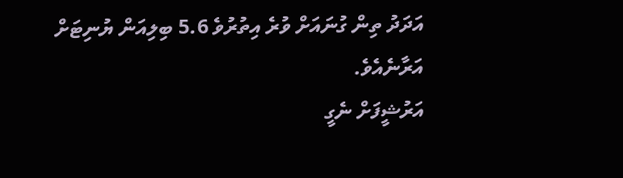އަދަދު ތިން ގުނައަށް ވުރެ އިތުރުވެ 5.6 ބިލިއަން ޔުނިޓަށް އަރާނެއެވެ.
އަރުޝީފަށް ނެގީ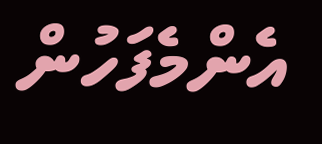އެންމެފަހުން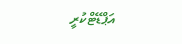އަޕްޑޭޓްކުރީ